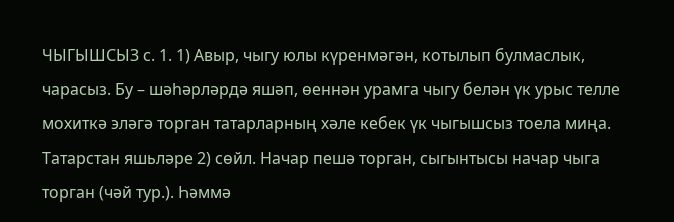ЧЫГЫШСЫЗ с. 1. 1) Авыр, чыгу юлы күренмәгән, котылып булмаслык, чарасыз. Бу – шәһәрләрдә яшәп, өеннән урамга чыгу белән үк урыс телле мохиткә эләгә торган татарларның хәле кебек үк чыгышсыз тоела миңа. Татарстан яшьләре 2) сөйл. Начар пешә торган, сыгынтысы начар чыга торган (чәй тур.). Һәммә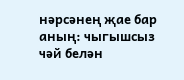нәрсәнең җае бар аның: чыгышсыз чәй белән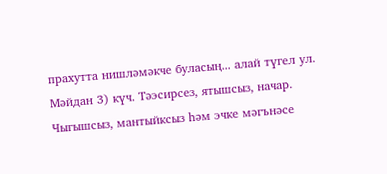прахутта нишләмәкче буласың... алай түгел ул. Мәйдан 3) күч. Тәэсирсез, ятышсыз, начар. Чыгышсыз, мантыйксыз һәм эчке мәгънәсе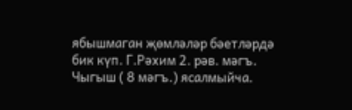ябышмаган җөмләләр бәетләрдә бик күп. Г.Рәхим 2. рәв. мәгъ. Чыгыш ( 8 мәгъ.) ясалмыйча.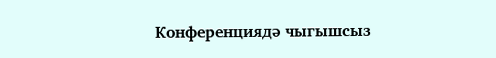Конференциядә чыгышсыз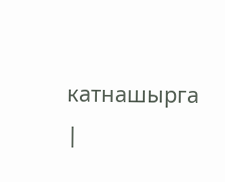катнашырга |